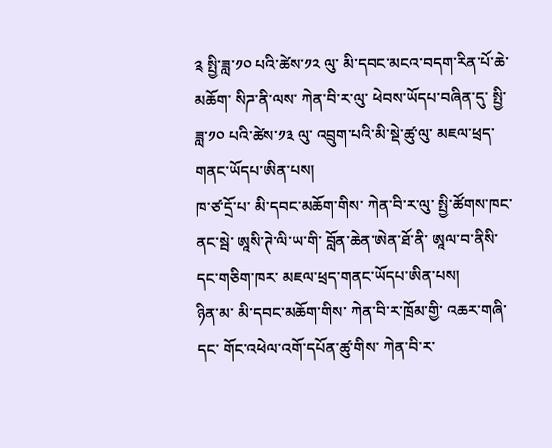༉ སྤྱི་ཟླ་༡༠ པའི་ཚེས་༡༢ ལུ་ མི་དབང་མངའ་བདག་རིན་པོ་ཆེ་མཆོག་ སིཌ་ནི་ལས་ ཀེན་བི་ར་ལུ་ ཕེབས་ཡོདཔ་བཞིན་དུ་ སྤྱི་ཟླ་༡༠ པའི་ཚེས་༡༣ ལུ་ འབྲུག་པའི་མི་སྡེ་ཚུ་ལུ་ མཇལ་ཕྲད་གནང་ཡོདཔ་ཨིན་པས།
ཁ་ཙ་དྲོ་པ་ མི་དབང་མཆོག་གིས་ ཀེན་བི་ར་ལུ་ སྤྱི་ཚོགས་ཁང་ནང་སྦེ་ ཨཱསི་ཊེ་ལི་ཡ་གི་ བློན་ཆེན་ཨེན་ཐོ་ནི་ ཨཱལ་བ་ནིསི་དང་གཅིག་ཁར་ མཇལ་ཕྲད་གནང་ཡོདཔ་ཨིན་པས།
ཉིན་མ་ མི་དབང་མཆོག་གིས་ ཀེན་བི་ར་ཁྲོམ་གྱི་ འཆར་གཞི་དང་ གོང་འཕེལ་འགོ་དཔོན་ཚུ་གིས་ ཀེན་བི་ར་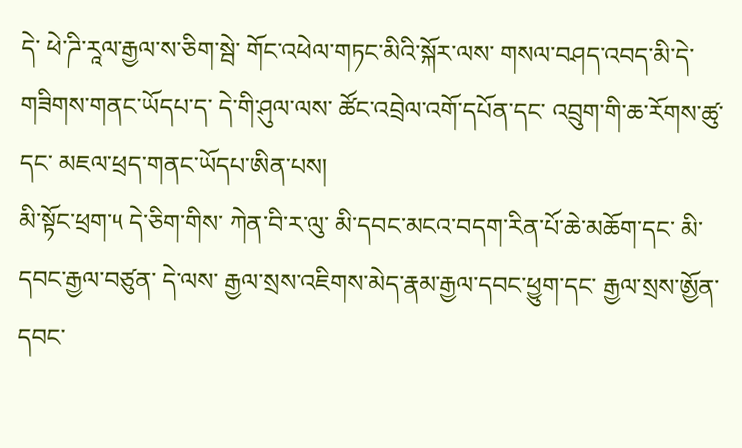དེ་ ཕེ་ཌི་རཱལ་རྒྱལ་ས་ཅིག་སྦེ་ གོང་འཕེལ་གཏང་མིའི་སྐོར་ལས་ གསལ་བཤད་འབད་མི་དེ་ གཟིགས་གནང་ཡོདཔ་ད་ དེ་གི་ཤུལ་ལས་ ཚོང་འབྲེལ་འགོ་དཔོན་དང་ འབྲུག་གི་ཆ་རོགས་ཚུ་དང་ མཇལ་ཕྲད་གནང་ཡོདཔ་ཨིན་པས།
མི་སྟོང་ཕྲག་༥ དེ་ཅིག་གིས་ ཀེན་བི་ར་ལུ་ མི་དབང་མངའ་བདག་རིན་པོ་ཆེ་མཆོག་དང་ མི་དབང་རྒྱལ་བཙུན་ དེ་ལས་ རྒྱལ་སྲས་འཇིགས་མེད་རྣམ་རྒྱལ་དབང་ཕྱུག་དང་ རྒྱལ་སྲས་ཨྱོན་དབང་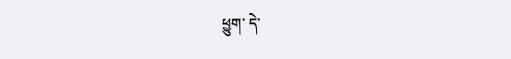ཕྱུག་ དེ་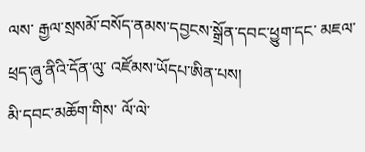ལས་ རྒྱལ་སྲསམོ་བསོད་ནམས་དབྱངས་སྒྲོན་དབང་ཕྱུག་དང་ མཇལ་ཕྲད་ཞུ་ནིའི་དོན་ལུ་ འཛོམས་ཡོདཔ་ཨིན་པས།
མི་དབང་མཆོག་གིས་ ལོ་ལེ་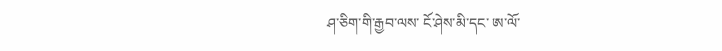ཤ་ཅིག་གི་རྒྱབ་ལས་ ངོ་ཤེས་མི་དང་ ཨ་ལོ་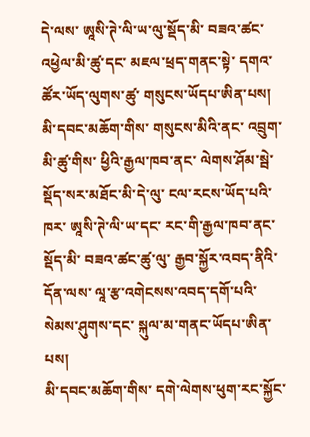དེ་ལས་ ཨཱསི་ཊེ་ལི་ཡ་ལུ་སྡོད་མི་ བཟའ་ཚང་འཕྱེལ་མི་ཚུ་དང་ མཇལ་ཕྲད་གནང་སྟེ་ དགའ་ཚོར་ཡོད་ལུགས་ཚུ་ གསུངས་ཡོདཔ་ཨིན་པས།
མི་དབང་མཆོག་གིས་ གསུངས་མིའི་ནང་ འབྲུག་མི་ཚུ་གིས་ ཕྱིའི་རྒྱལ་ཁབ་ནང་ ལེགས་ཤོམ་སྦེ་ སྡོད་སར་མཐོང་མི་དེ་ལུ་ ངལ་རངས་ཡོད་པའི་ཁར་ ཨཱསི་ཊེ་ལི་ཡ་དང་ རང་གི་རྒྱལ་ཁབ་ནང་སྡོད་མི་ བཟའ་ཚང་ཚུ་ལུ་ རྒྱབ་སྐྱོར་འབད་ནིའི་དོན་ལས་ ལཱ་རྩ་འགེངསས་འབད་དགོ་པའི་ སེམས་ཤུགས་དང་ སྐུལ་མ་གནང་ཡོདཔ་ཨིན་པས།
མི་དབང་མཆོག་གིས་ དགེ་ལེགས་ཕུག་རང་སྐྱོང་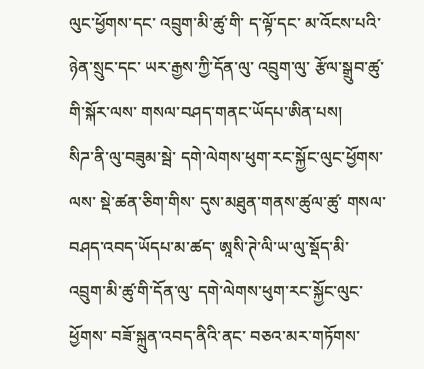ལུང་ཕྱོགས་དང་ འབྲུག་མི་ཚུ་གི་ ད་ལྟོ་དང་ མ་འོངས་པའི་ ཉེན་སྲུང་དང་ ཡར་རྒྱས་ཀྱི་དོན་ལུ་ འབྲུག་ལུ་ རྩོལ་སྒྲུབ་ཚུ་གི་སྐོར་ལས་ གསལ་བཤད་གནང་ཡོདཔ་ཨིན་པས།
སིཌ་ནི་ལུ་བཟུམ་སྦེ་ དགེ་ལེགས་ཕུག་རང་སྐྱོང་ལུང་ཕྱོགས་ལས་ སྡེ་ཚན་ཅིག་གིས་ དུས་མཐུན་གནས་ཚུལ་ཚུ་ གསལ་བཤད་འབད་ཡོདཔ་མ་ཚད་ ཨཱསི་ཊེ་ལི་ཡ་ལུ་སྡོད་མི་ འབྲུག་མི་ཚུ་གི་དོན་ལུ་ དགེ་ལེགས་ཕུག་རང་སྐྱོང་ལུང་ཕྱོགས་ བཟོ་སྐྲུན་འབད་ནིའི་ནང་ བཅའ་མར་གཏོགས་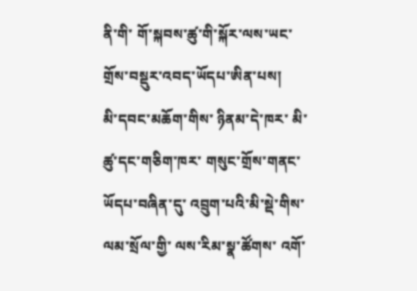ནི་གི་ གོ་སྐབས་ཚུ་གི་སྐོར་ལས་ཡང་ གྲོས་བསྡུར་འབད་ཡོདཔ་ཨིན་པས།
མི་དབང་མཆོག་གིས་ ཉིནམ་དེ་ཁར་ མི་ཚུ་དང་གཅིག་ཁར་ གསུང་གྲོས་གནང་ཡོདཔ་བཞིན་དུ་ འབྲུག་པའི་མི་སྡེ་གིས་ ལམ་སྲོལ་གྱི་ ལས་རིམ་སྣ་ཚོགས་ འགོ་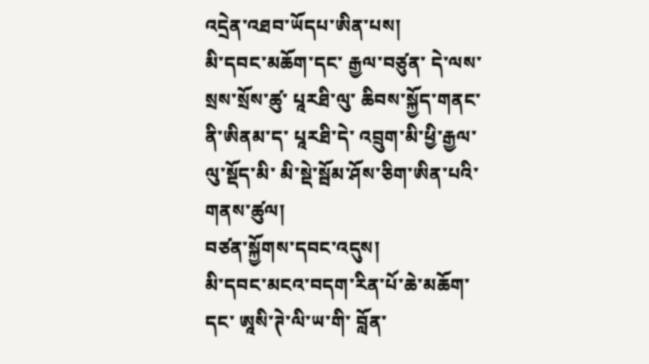འདྲེན་འཐབ་ཡོདཔ་ཨིན་པས།
མི་དབང་མཆོག་དང་ རྒྱལ་བཙུན་ དེ་ལས་ སྲས་སྲོས་ཚུ་ པཱརཐི་ལུ་ ཆིབས་སྐྱོད་གནང་ནི་ཨིནམ་ད་ པཱརཐི་དེ་ འབྲུག་མི་ཕྱི་རྒྱལ་ལུ་སྡོད་མི་ མི་སྡེ་སྦོམ་ཤོས་ཅིག་ཨིན་པའི་གནས་ཚུལ།
བཙན་སྐྱོགས་དབང་འདུས།
མི་དབང་མངའ་བདག་རིན་པོ་ཆེ་མཆོག་དང་ ཨཱསི་ཊེ་ལི་ཡ་གི་ བློན་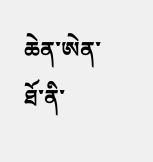ཆེན་ཨེན་ཐོ་ནི་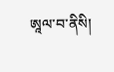ཨཱལ་བ་ནིསི།